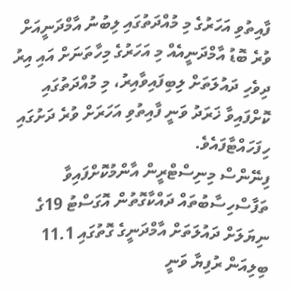ފާއިތުވި އަހަރުގެ މި މުއްދަތުގައި ލިބުނު އާމްދަނީއަށް ވުރެ ބޮޑު އާމްދަނީއެއް މި އަހަރުގެ މިހާތަނަށް އައި އިރު ދިވެހި ދައުލަތަށް ލިބިފައިވާއިރު، މި މުއްދަތުގައި ކޮށްފައިވާ ޚަރަދު ވަނީ ފާއިތުވި އަހަރަށް ވުރެ ދަށުގައި ހިފަހައްޓާފައެވެ.
ފިނޭންސް މިނިސްޓްރީން އާންމުކޮށްފައިވާ ތަފާސްހިސާބުތައް ދައްކާގޮތުން އޮގަސްޓު 19ގެ ނިޔަލަށް ދައުލަތަށް އާމްދަނީގެ ގޮތުގައި 11.1 ބިލިއަން ރުފިޔާ ވަނީ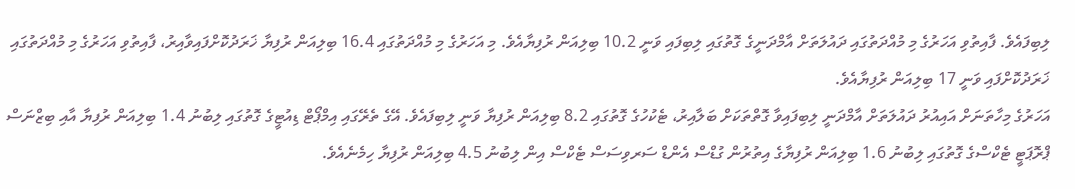ލިބިފައެވެ. ފާއިތުވި އަހަރުގެ މި މުއްދަތުގައި ދައުލަތަށް އާމްދަނީގެ ގޮތުގައި ލިބިފައި ވަނީ 10.2 ބިލިއަން ރުފިޔާއެވެ. މި އަހަރުގެ މި މުއްދަތުގައި 16.4 ބިލިއަން ރުފިޔާ ޚަރަދުކޮށްފައިވާއިރު، ފާއިތުވި އަހަރުގެ މި މުއްދަތުގައި ޚަރަދުކޮށްފައި ވަނީ 17 ބިލިއަން ރުފިޔާއެވެ.
އަހަރުގެ މިހާތަނަށް އައިއުރު ދައުލަތަށް އާމްދަނީ ލިބިފައިވާ ގޮތްތަކަށް ބަލާއިރު، ޓެކުހުގެ ގޮތުގައި 8.2 ބިލިއަން ރުފިޔާ ވަނީ ލިބިފައެވެ. އޭގެ ތެރޭގައި އިމްޕޯޓް ޑިއުޓީގެ ގޮތުގައި ލިބުނު 1.4 ބިލިއަން ރުފިޔާ އާއި ބިޒްނަސް ޕްރޮޕަޓީ ޓެކްސްގެ ގޮތުގައި ލިބުނު 1.6 ބިލިއަން ރުފިޔާގެ އިތުރުން ގުޑްސް އެންޑް ސަރވިސަސް ޓެކްސް އިން ލިބުނު 4.5 ބިލިއަން ރުފިޔާ ހިމެނެއެވެ.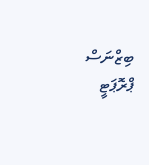ބިޒްނަސް ޕްރޮޕަޓީ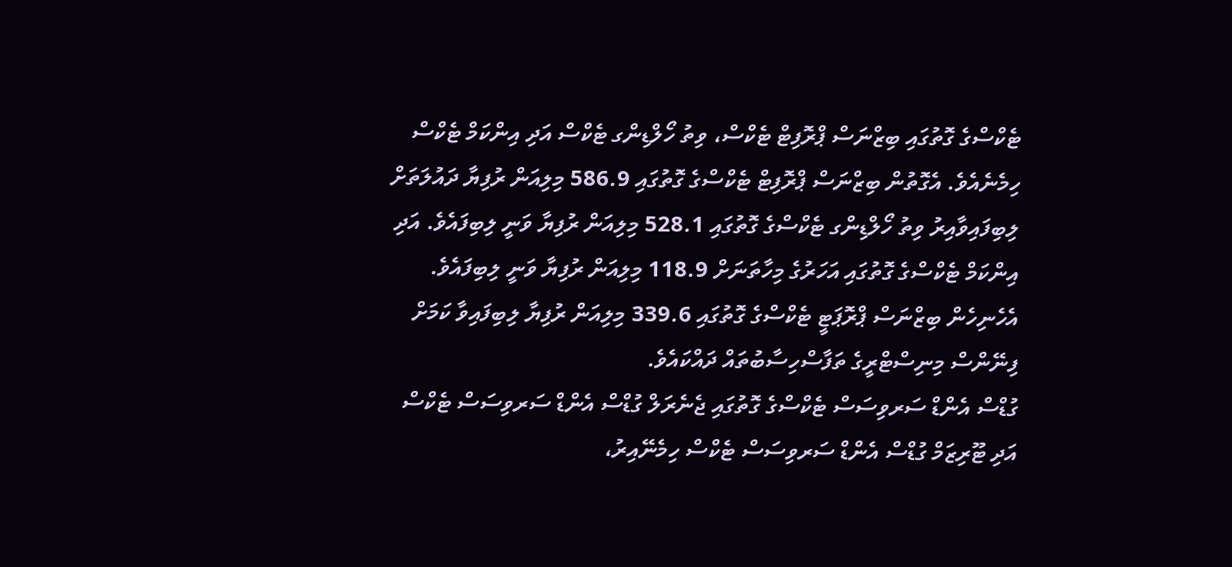ޓެކްސްގެ ގޮތުގައި ބިޒްނަސް ޕްރޮފިޓް ޓެކްސް، ވިތު ހޯލްޑިންގ ޓެކްސް އަދި އިންކަމް ޓެކްސް ހިމެނެއެވެ. އެގޮތުން ބިޒްނަސް ޕްރޮފިޓް ޓެކްސްގެ ގޮތުގައި 586.9 މިލިއަން ރުފިޔާ ދައުލަތަށް ލިބިފައިވާއިރު ވިތު ހޯލްޑިންގ ޓެކްސްގެ ގޮތުގައި 528.1 މިލިއަން ރުފިޔާ ވަނީ ލިބިފައެވެ. އަދި އިންކަމް ޓެކްސްގެ ގޮތުގައި އަހަރުގެ މިހާތަނަށް 118.9 މިލިއަން ރުފިޔާ ވަނީ ލިބިފައެވެ. އެހެނިހެން ބިޒްނަސް ޕްރޮޕަޓީ ޓެކްސްގެ ގޮތުގައި 339.6 މިލިއަން ރުފިޔާ ލިބިފައިވާ ކަމަށް ފިނޭންސް މިނިސްޓްރީގެ ތަފާސްހިސާބުތައް ދައްކައެވެ.
ގުޑްސް އެންޑް ސަރވިސަސް ޓެކްސްގެ ގޮތުގައި ޖެނެރަލް ގުޑްސް އެންޑް ސަރވިސަސް ޓެކްސް އަދި ޓޫރިޒަމް ގުޑްސް އެންޑް ސަރވިސަސް ޓެކްސް ހިމެނޭއިރު،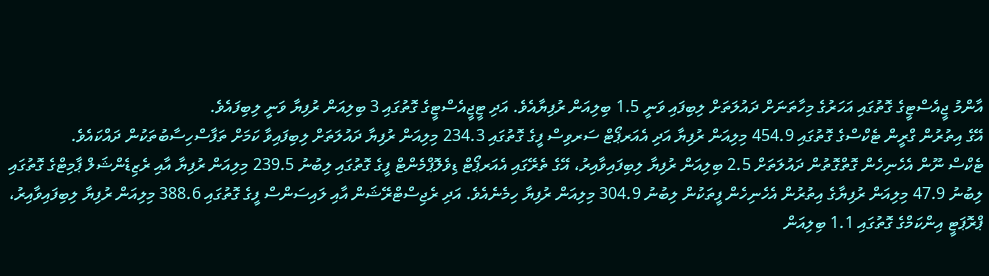އާންމު ޖީއެސްޓީގެ ގޮތުގައި އަހަރުގެ މިހާތަނަށް ދައުލަތަށް ލިބިފައި ވަނީ 1.5 ބިލިއަން ރުފިޔާއެވެ. އަދި ޓީޖީއެސްޓީގެ ގޮތުގައި 3 ބިލިއަން ރުފިޔާ ވަނީ ލިބިފައެވެ.
އޭގެ އިތުރުން ގްރީން ޓެކްސްގެ ގޮތުގައި 454.9 މިލިއަން ރުފިޔާ އަދި އެއަރޕޯޓް ސަރވިސް ފީގެ ގޮތުގައި 234.3 މިލިއަން ރުފިޔާ ދައުލަތަށް ލިބިފައިވާ ކަމަށް ތަފާސްހިސާބުތަކުން ދައްކައެވެ.
ޓެކްސް ނޫން އެހެނިހެން ގޮތްގޮތުން ދައުލަތަށް 2.5 ބިލިއަން ރުފިޔާ ލިބިފައިވާއިރު، އޭގެ ތެރޭގައި އެއަރޕޯޓް ޑިވެލޮޕްމެންޓް ފީގެ ގޮތުގައި ލިބުނު 239.5 މިލިއަން ރުފިޔާ އާއި ރެޒިޑެންޝަލް ޕާމިޓްގެ ގޮތުގައި ލިބުނު 47.9 މިލިއަން ރުފިޔާގެ އިތުރުން އެހެނިހެން ފީތަކުން ލިބުނު 304.9 މިލިއަން ރުފިޔާ ހިމެނެއެވެ. އަދި ރެޖިސްޓްރޭޝަން އާއި ލައިސަންސް ފީގެ ގޮތުގައި 388.6 މިލިއަން ރުފިޔާ ލިބިފައިވާއިރު، ޕްރޮޕަޓީ އިންކަމްގެ ގޮތުގައި 1.1 ބިލިއަން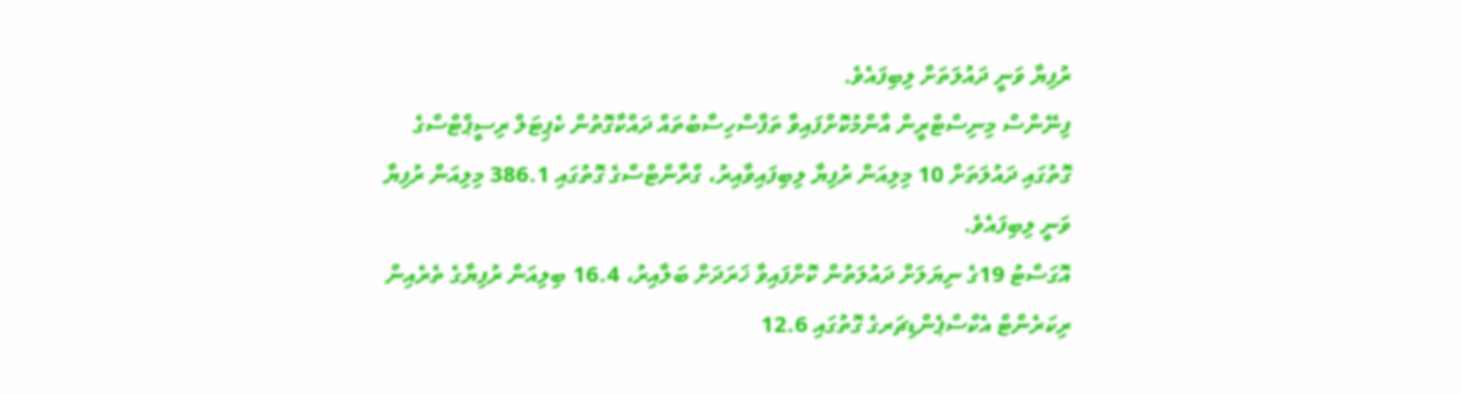ރުފިޔާ ވަނީ ދައުލަތަށް ލިބިފައެވެ.
ފިނޭންސް މިނިސްޓްރީން އާންމުކޮށްފައިވާ ތަފާސްހިސާބުތައް ދައްކާގޮތުން ކެޕިޓަލް ރިސީޕްޓްސްގެ ގޮތުގައި ދައުލަތަށް 10 މިލިއަން ރުފިޔާ ލިބިފައިވާއިރު، ގްރާންޓްސްގެ ގޮތުގައި 386.1 މިލިއަން ރުފިޔާ ވަނީ ލިބިފައެވެ.
އޮގަސްޓު 19ގެ ނިޔަލަށް ދައުލަތުން ކޮށްފައިވާ ޚަރަދަށް ބަލާއިރު، 16.4 ބިލިއަން ރުފިޔާގެ ތެރެއިން ރިކަރެންޓް އެކްސްޕެންޑިޗަރގެ ގޮތުގައި 12.6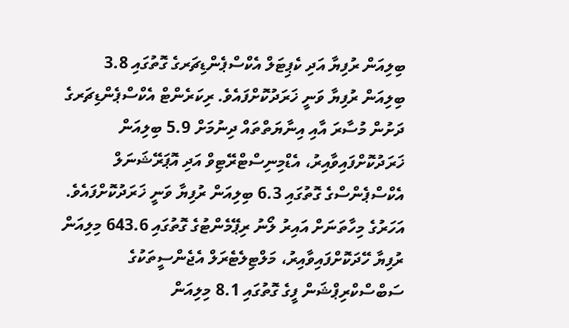ބިލިއަން ރުފިޔާ އަދި ކެޕިޓަލް އެކްސްޕެންޑިޗަރގެ ގޮތުގައި 3.8 ބިލިއަން ރުފިޔާ ވަނީ ޚަރަދުކޮށްފައެވެ. ރިކަރެންޓް އެކްސްޕެންޑިޗަރގެ ދަށުން މުސާރަ އާއި އިނާޔަތްތައް ދިނުމަށް 5.9 ބިލިއަން ޚަރަދުކޮށްފައިވާއިރު، އެޑްމިނިސްޓްރޭޓިވް އަދި އޮޕަރޭޝަނަލް އެކްސްޕެންސްގެ ގޮތުގައި 6.3 ބިލިއަން ރުފިޔާ ވަނީ ޚަރަދުކޮށްފައެވެ.
އަހަރުގެ މިހާތަނަށް އައިރު ލޯނު ރިޕޭމެންޓުގެ ގޮތުގައި 643.6 މިލިއަން ރުފިޔާ ހޭދަކޮށްފައިވާއިރު، މަލްޓިލެޓެރަލް އެޖެންސީތަކުގެ ސަބްސްކްރިޕްޝަން ފީގެ ގޮތުގައި 8.1 މިލިއަން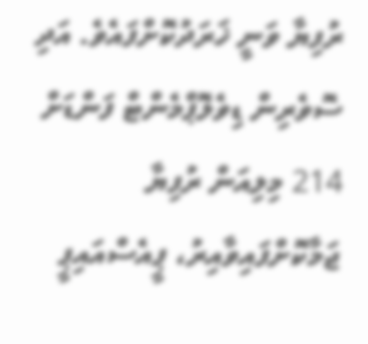ރުފިޔާ ވަނީ ޚަރަދުކޮށްފައެވެ. އަދި ސޮވެރިން ޑިވެލޮޕްމެންޓް ފަންޑަށް 214 މިލިއަން ރުފިޔާ ޖަމާކޮށްފައިވާއިރު، ޕީއެސްއައިޕީ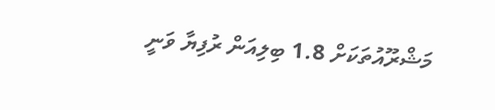މަޝްރޫއުތަކަށް 1.8 ބިލިއަން ރުފިޔާ ވަނީ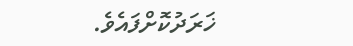ޚަރަދުކޮށްފައެވެ.